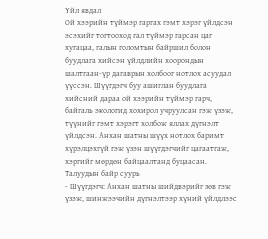Үйл явдал
Ой хээрийн түймэр гаргах гэмт хэрэг үйлдсэн эсэхийг тогтооход гал түймэр гарсан цаг хугацаа, галын голомтын байршил болон буудлага хийсэн үйлдлийн хоорондын шалтгаан-үр дагаврын холбоог нотлох асуудал үүссэн. Шүүгдэгч буу ашиглан буудлага хийсний дараа ой хээрийн түймэр гарч, байгаль экологид хохирол учруулсан гэж үзэж, түүнийг гэмт хэрэгт холбож яллах дүгнэлт үйлдсэн. Анхан шатны шүүх нотлох баримт хүрэлцэхгүй гэж үзэн шүүгдэгчийг цагаатгаж, хэргийг мөрдөн байцаалтанд буцаасан.
Талуудын байр суурь
- Шүүгдэгч: Анхан шатны шийдвэрийг зөв гэж үзэж, шинжээчийн дүгнэлтээр хүний үйлдлээс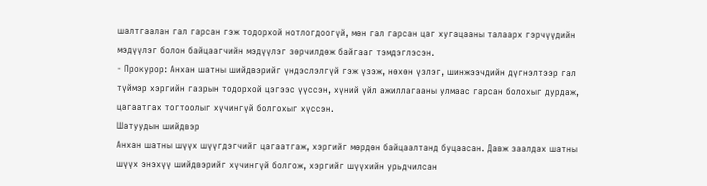шалтгаалан гал гарсан гэж тодорхой нотлогдоогүй, мөн гал гарсан цаг хугацааны талаарх гэрчүүдийн мэдүүлэг болон байцаагчийн мэдүүлэг зөрчилдөж байгааг тэмдэглэсэн.
- Прокурор: Анхан шатны шийдвэрийг үндэслэлгүй гэж үзэж, нөхөн үзлэг, шинжээчдийн дүгнэлтээр гал түймэр хэргийн газрын тодорхой цэгээс үүссэн, хүний үйл ажиллагааны улмаас гарсан болохыг дурдаж, цагаатгах тогтоолыг хүчингүй болгохыг хүссэн.
Шатуудын шийдвэр
Анхан шатны шүүх шүүгдэгчийг цагаатгаж, хэргийг мөрдөн байцаалтанд буцаасан. Давж заалдах шатны шүүх энэхүү шийдвэрийг хүчингүй болгож, хэргийг шүүхийн урьдчилсан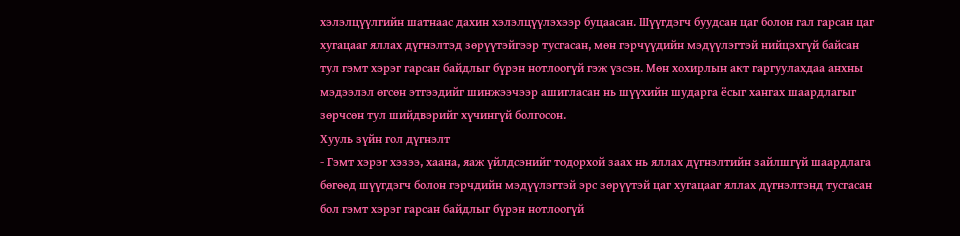хэлэлцүүлгийн шатнаас дахин хэлэлцүүлэхээр буцаасан. Шүүгдэгч буудсан цаг болон гал гарсан цаг хугацааг яллах дүгнэлтэд зөрүүтэйгээр тусгасан, мөн гэрчүүдийн мэдүүлэгтэй нийцэхгүй байсан тул гэмт хэрэг гарсан байдлыг бүрэн нотлоогүй гэж үзсэн. Мөн хохирлын акт гаргуулахдаа анхны мэдээлэл өгсөн этгээдийг шинжээчээр ашигласан нь шүүхийн шударга ёсыг хангах шаардлагыг зөрчсөн тул шийдвэрийг хүчингүй болгосон.
Хууль зүйн гол дүгнэлт
- Гэмт хэрэг хэзээ, хаана, яаж үйлдсэнийг тодорхой заах нь яллах дүгнэлтийн зайлшгүй шаардлага бөгөөд шүүгдэгч болон гэрчдийн мэдүүлэгтэй эрс зөрүүтэй цаг хугацааг яллах дүгнэлтэнд тусгасан бол гэмт хэрэг гарсан байдлыг бүрэн нотлоогүй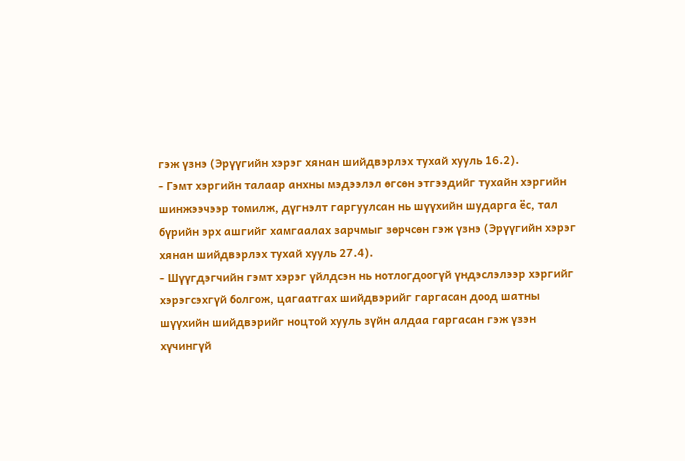гэж үзнэ (Эрүүгийн хэрэг хянан шийдвэрлэх тухай хууль 16.2).
- Гэмт хэргийн талаар анхны мэдээлэл өгсөн этгээдийг тухайн хэргийн шинжээчээр томилж, дүгнэлт гаргуулсан нь шүүхийн шударга ёс, тал бүрийн эрх ашгийг хамгаалах зарчмыг зөрчсөн гэж үзнэ (Эрүүгийн хэрэг хянан шийдвэрлэх тухай хууль 27.4).
- Шүүгдэгчийн гэмт хэрэг үйлдсэн нь нотлогдоогүй үндэслэлээр хэргийг хэрэгсэхгүй болгож, цагаатгах шийдвэрийг гаргасан доод шатны шүүхийн шийдвэрийг ноцтой хууль зүйн алдаа гаргасан гэж үзэн хүчингүй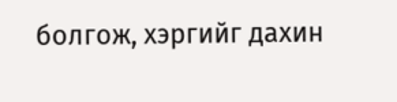болгож, хэргийг дахин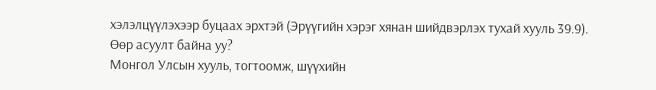хэлэлцүүлэхээр буцаах эрхтэй (Эрүүгийн хэрэг хянан шийдвэрлэх тухай хууль 39.9).
Өөр асуулт байна уу?
Монгол Улсын хууль, тогтоомж, шүүхийн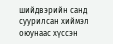шийдвэрийн санд суурилсан хиймэл оюунаас хүссэн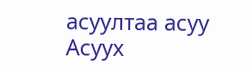асуултаа асуу
Асуух